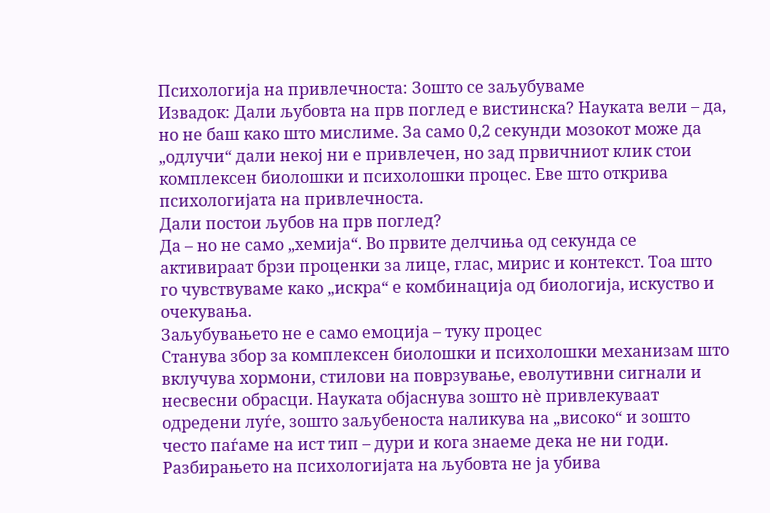Психологија на привлечноста: Зошто се заљубуваме
Извадок: Дали љубовта на прв поглед е вистинска? Науката вели – да, но не баш како што мислиме. За само 0,2 секунди мозокот може да „одлучи“ дали некој ни е привлечен, но зад првичниот клик стои комплексен биолошки и психолошки процес. Еве што открива психологијата на привлечноста.
Дали постои љубов на прв поглед?
Да – но не само „хемија“. Во првите делчиња од секунда се активираат брзи проценки за лице, глас, мирис и контекст. Тоа што го чувствуваме како „искра“ е комбинација од биологија, искуство и очекувања.
Заљубувањето не е само емоција – туку процес
Станува збор за комплексен биолошки и психолошки механизам што вклучува хормони, стилови на поврзување, еволутивни сигнали и несвесни обрасци. Науката објаснува зошто нè привлекуваат одредени луѓе, зошто заљубеноста наликува на „високо“ и зошто често паѓаме на ист тип – дури и кога знаеме дека не ни годи.
Разбирањето на психологијата на љубовта не ја убива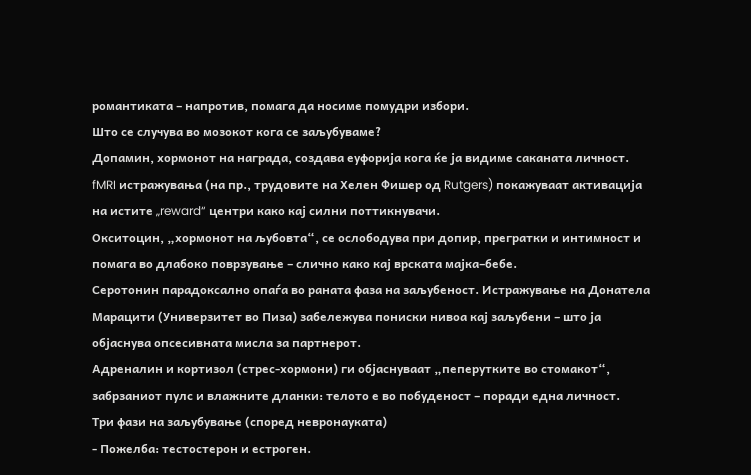романтиката – напротив, помага да носиме помудри избори.
Што се случува во мозокот кога се заљубуваме?
Допамин, хормонот на награда, создава еуфорија кога ќе ја видиме саканата личност. fMRI истражувања (на пр., трудовите на Хелен Фишер од Rutgers) покажуваат активација на истите „reward“ центри како кај силни поттикнувачи.
Окситоцин, „хормонот на љубовта“, се ослободува при допир, прегратки и интимност и помага во длабоко поврзување – слично како кај врската мајка–бебе.
Серотонин парадоксално опаѓа во раната фаза на заљубеност. Истражување на Донатела Марацити (Универзитет во Пиза) забележува пониски нивоа кај заљубени – што ја објаснува опсесивната мисла за партнерот.
Адреналин и кортизол (стрес-хормони) ги објаснуваат „пеперутките во стомакот“, забрзаниот пулс и влажните дланки: телото е во побуденост – поради една личност.
Три фази на заљубување (според невронауката)
- Пожелба: тестостерон и естроген.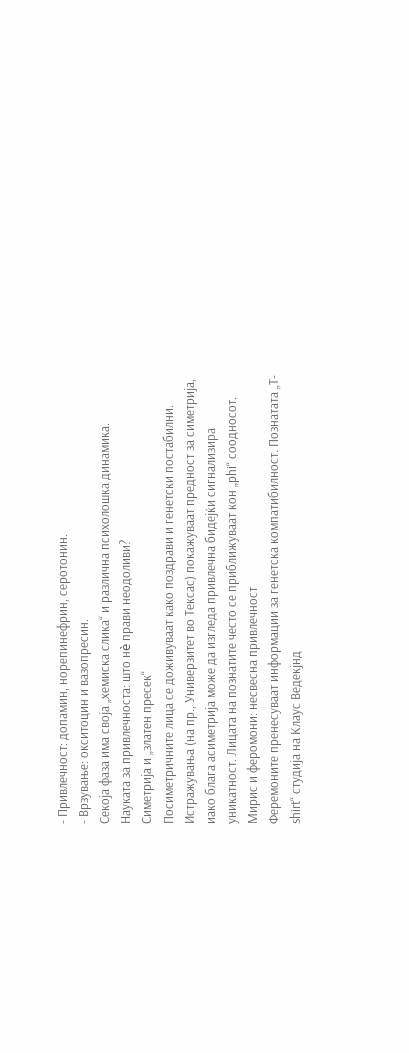- Привлечност: допамин, норепинефрин, серотонин.
- Врзување: окситоцин и вазопресин.
Секоја фаза има своја „хемиска слика“ и различна психолошка динамика.
Науката за привлечноста: што нè прави неодоливи?
Симетрија и „златен пресек“
Посиметричните лица се доживуваат како поздрави и генетски постабилни. Истражувања (на пр., Универзитет во Тексас) покажуваат предност за симетрија, иако блага асиметрија може да изгледа привлечна бидејќи сигнализира уникатност. Лицата на познатите често се приближуваат кон „phi“ соодносот.
Мирис и феромони: несвесна привлечност
Феремоните пренесуваат информации за генетска компатибилност. Познатата „T-shirt“ студија на Клаус Ведекјнд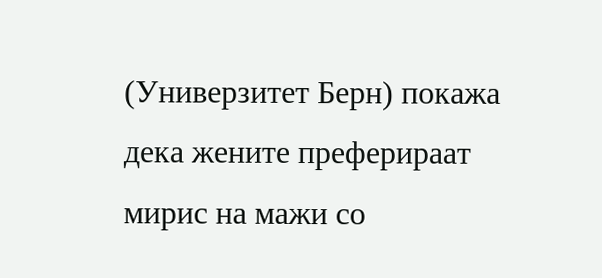(Универзитет Берн) покажа дека жените преферираат мирис на мажи со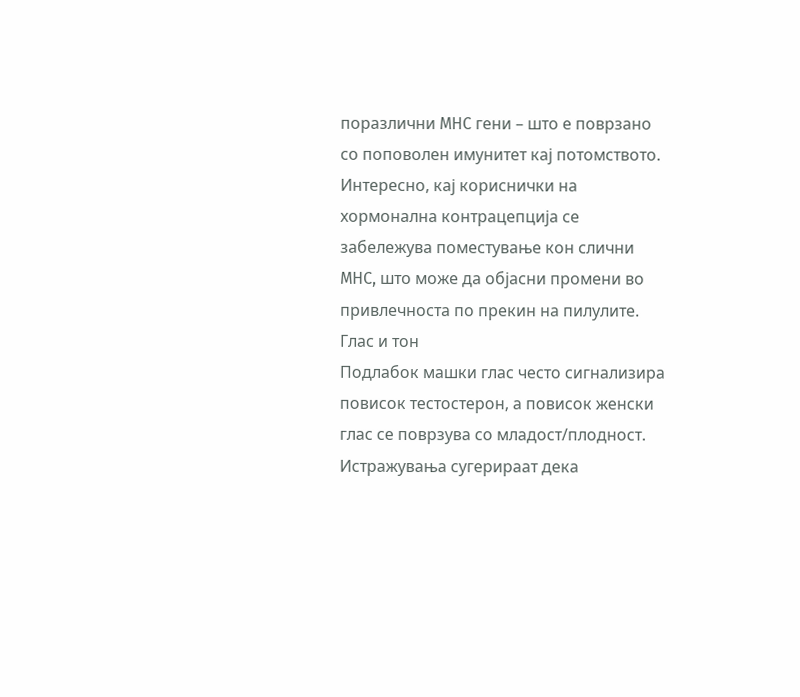поразлични MHC гени – што е поврзано со поповолен имунитет кај потомството. Интересно, кај кориснички на хормонална контрацепција се забележува поместување кон слични MHC, што може да објасни промени во привлечноста по прекин на пилулите.
Глас и тон
Подлабок машки глас често сигнализира повисок тестостерон, а повисок женски глас се поврзува со младост/плодност. Истражувања сугерираат дека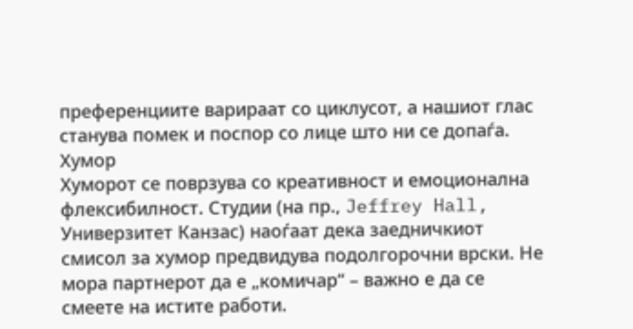преференциите варираат со циклусот, а нашиот глас станува помек и поспор со лице што ни се допаѓа.
Хумор
Хуморот се поврзува со креативност и емоционална флексибилност. Студии (на пр., Jeffrey Hall, Универзитет Канзас) наоѓаат дека заедничкиот смисол за хумор предвидува подолгорочни врски. Не мора партнерот да е „комичар“ – важно е да се смеете на истите работи.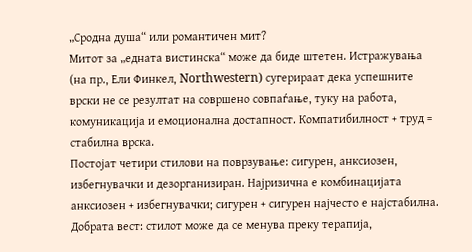„Сродна душа“ или романтичен мит?
Митот за „едната вистинска“ може да биде штетен. Истражувања (на пр., Ели Финкел, Northwestern) сугерираат дека успешните врски не се резултат на совршено совпаѓање, туку на работа, комуникација и емоционална достапност. Компатибилност + труд = стабилна врска.
Постојат четири стилови на поврзување: сигурен, анксиозен, избегнувачки и дезорганизиран. Најризична е комбинацијата анксиозен + избегнувачки; сигурен + сигурен најчесто е најстабилна. Добрата вест: стилот може да се менува преку терапија,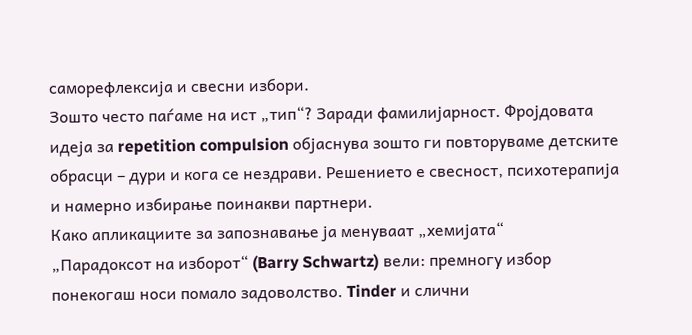саморефлексија и свесни избори.
Зошто често паѓаме на ист „тип“? Заради фамилијарност. Фројдовата идеја за repetition compulsion објаснува зошто ги повторуваме детските обрасци – дури и кога се нездрави. Решението е свесност, психотерапија и намерно избирање поинакви партнери.
Како апликациите за запознавање ја менуваат „хемијата“
„Парадоксот на изборот“ (Barry Schwartz) вели: премногу избор понекогаш носи помало задоволство. Tinder и слични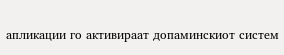апликации го активираат допаминскиот систем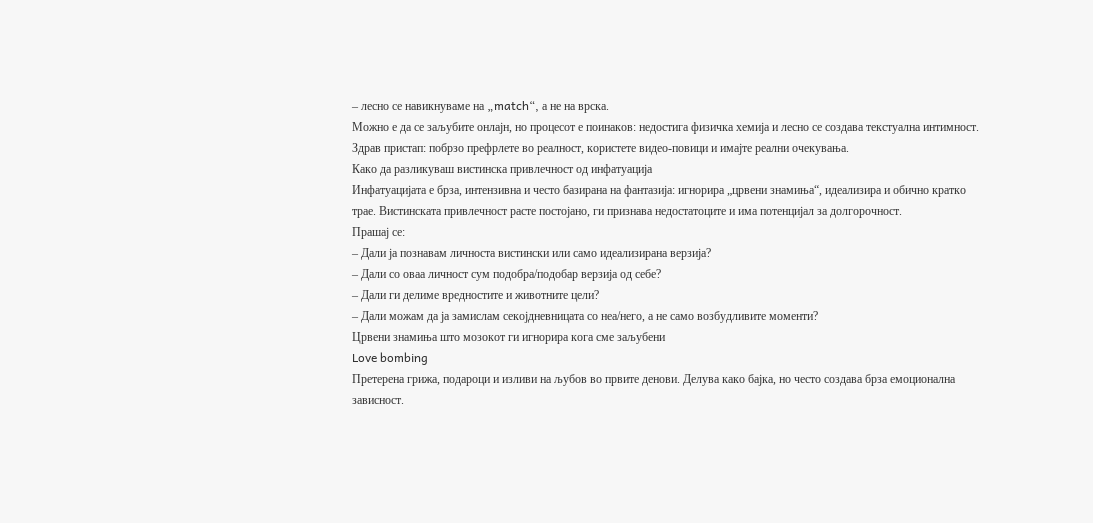– лесно се навикнуваме на „match“, а не на врска.
Можно е да се заљубите онлајн, но процесот е поинаков: недостига физичка хемија и лесно се создава текстуална интимност. Здрав пристап: побрзо префрлете во реалност, користете видео-повици и имајте реални очекувања.
Како да разликуваш вистинска привлечност од инфатуaција
Инфатуaцијата е брза, интензивна и често базирана на фантазија: игнорира „црвени знамиња“, идеализира и обично кратко трае. Вистинската привлечност расте постојано, ги признава недостатоците и има потенцијал за долгорочност.
Прашај се:
– Дали ја познавам личноста вистински или само идеализирана верзија?
– Дали со оваа личност сум подобра/подобар верзија од себе?
– Дали ги делиме вредностите и животните цели?
– Дали можам да ја замислам секојдневницата со неа/него, а не само возбудливите моменти?
Црвени знамиња што мозокот ги игнорира кога сме заљубени
Love bombing
Претерена грижа, подароци и изливи на љубов во првите денови. Делува како бајка, но често создава брза емоционална зависност.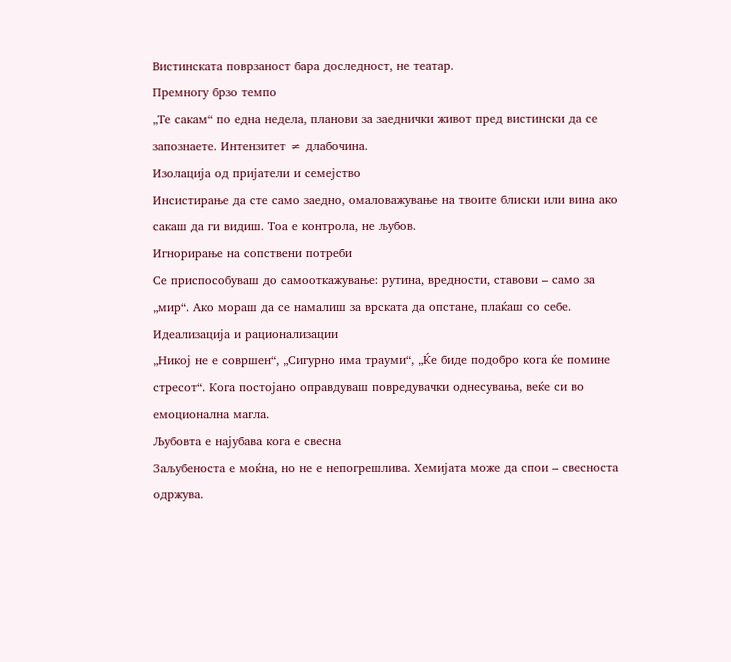Вистинската поврзаност бара доследност, не театар.
Премногу брзо темпо
„Те сакам“ по една недела, планови за заеднички живот пред вистински да се запознаете. Интензитет ≠ длабочина.
Изолација од пријатели и семејство
Инсистирање да сте само заедно, омаловажување на твоите блиски или вина ако сакаш да ги видиш. Тоа е контрола, не љубов.
Игнорирање на сопствени потреби
Се приспособуваш до самооткажување: рутина, вредности, ставови – само за „мир“. Ако мораш да се намалиш за врската да опстане, плаќаш со себе.
Идеализација и рационализации
„Никој не е совршен“, „Сигурно има трауми“, „Ќе биде подобро кога ќе помине стресот“. Кога постојано оправдуваш повредувачки однесувања, веќе си во емоционална магла.
Љубовта е најубава кога е свесна
Заљубеноста е моќна, но не е непогрешлива. Хемијата може да спои – свесноста одржува.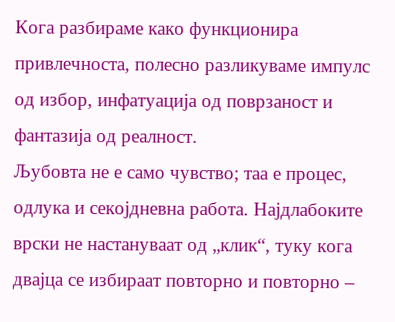Кога разбираме како функционира привлечноста, полесно разликуваме импулс од избор, инфатуaција од поврзаност и фантазија од реалност.
Љубовта не е само чувство; таа е процес, одлука и секојдневна работа. Најдлабоките врски не настануваат од „клик“, туку кога двајца се избираат повторно и повторно –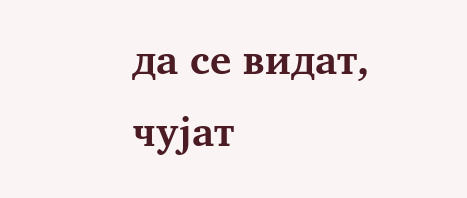да се видат, чујат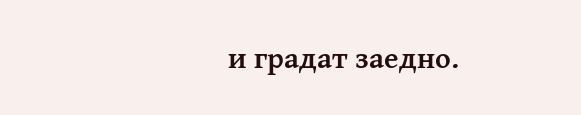и градат заедно.